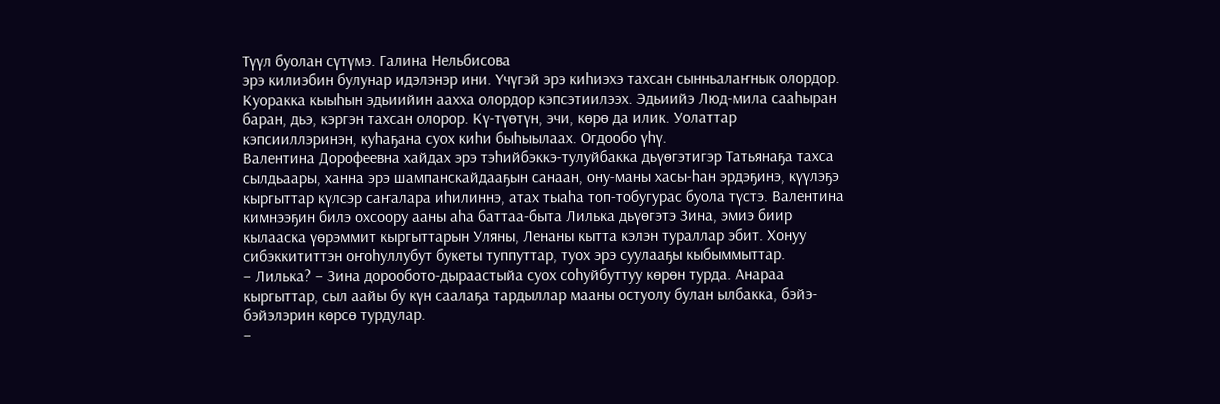Түүл буолан сүтүмэ. Галина Нельбисова
эрэ килиэбин булунар идэлэнэр ини. Үчүгэй эрэ киһиэхэ тахсан сынньалаҥнык олордор. Куоракка кыыһын эдьиийин аахха олордор кэпсэтиилээх. Эдьиийэ Люд-мила сааһыран баран, дьэ, кэргэн тахсан олорор. Кү-түөтүн, эчи, көрө да илик. Уолаттар кэпсииллэринэн, куһаҕана суох киһи быһыылаах. Огдообо үһү.
Валентина Дорофеевна хайдах эрэ тэһийбэккэ-тулуйбакка дьүөгэтигэр Татьянаҕа тахса сылдьаары, ханна эрэ шампанскайдааҕын санаан, ону-маны хасы-һан эрдэҕинэ, күүлэҕэ кыргыттар күлсэр саҥалара иһилиннэ, атах тыаһа топ-тобугурас буола түстэ. Валентина кимнээҕин билэ охсоору ааны аһа баттаа-быта Лилька дьүөгэтэ Зина, эмиэ биир кылааска үөрэммит кыргыттарын Уляны, Ленаны кытта кэлэн тураллар эбит. Хонуу сибэккититтэн оҥоһуллубут букеты туппуттар, туох эрэ суулааҕы кыбыммыттар.
– Лилька? – Зина дорообото-дыраастыйа суох соһуйбуттуу көрөн турда. Анараа кыргыттар, сыл аайы бу күн саалаҕа тардыллар мааны остуолу булан ылбакка, бэйэ-бэйэлэрин көрсө турдулар.
–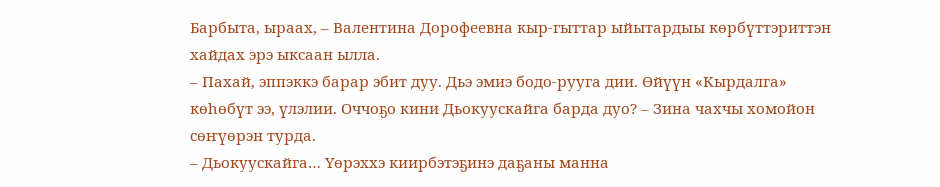Барбыта, ыраах, – Валентина Дорофеевна кыр-гыттар ыйытардыы көрбүттэриттэн хайдах эрэ ыксаан ылла.
– Пахай, эппэккэ барар эбит дуу. Дьэ эмиэ бодо-рууга дии. Өйүүн «Кырдалга» көһөбүт ээ, үлэлии. Оччоҕо кини Дьокуускайга барда дуо? – Зина чахчы хомойон сөҥүөрэн турда.
– Дьокуускайга… Үөрэххэ киирбэтэҕинэ даҕаны манна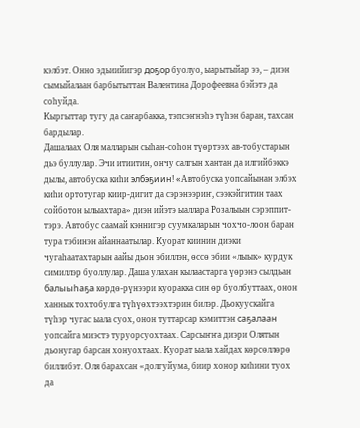кэлбэт. Онно эдьиийигэр доҕор буолуо, ыарытыйар ээ, – диэн сымыйалаан барбытыттан Валентина Дорофеевна бэйэтэ да соһуйда.
Кыргыттар тугу да саҥарбакка, тэпсэҥнэһэ түһэн баран, тахсан бардылар.
Дашалаах Оля малларын сыһан-соһон түөртээх ав-тобустарын дьэ буллулар. Эчи итиитин, ончу салгын хантан да илгийбэккэ дылы, автобуска киһи элбэҕиин! «Автобуска уопсайынан элбэх киһи ортотугар киир-дигит да сэрэнээриҥ, сээкэйгитин таах сойботон ылыахтара» диэн ийэтэ ыаллара Розалыын сэрэппит-тэрэ. Автобус саамай кэннигэр суумкаларын чохчо-лоон баран тура тэбинэн айаннаатылар. Куорат киинин диэки чугаһаатахтарын аайы дьон эбиллэн, өссө эбии «лыык» курдук симиллэр буоллулар. Даша улахан кылаастарга үөрэнэ сылдьан балыыһаҕа көрдө-рүнээри куоракка син өр буолбуттаах, онон ханнык тохтобулга түһүөхтээхтэрин билэр. Дьокуускайга түһэр чугас ыала суох, онон туттарсар кэмиттэн саҕалаан уопсайга миэстэ туруорсуохтаах. Сарсыҥҥа диэри Олятын дьонугар барсан хонуохтаах. Куорат ыала хайдах көрсөллөрө биллибэт. Оля барахсан «долгуйума, биир хонор киһини туох да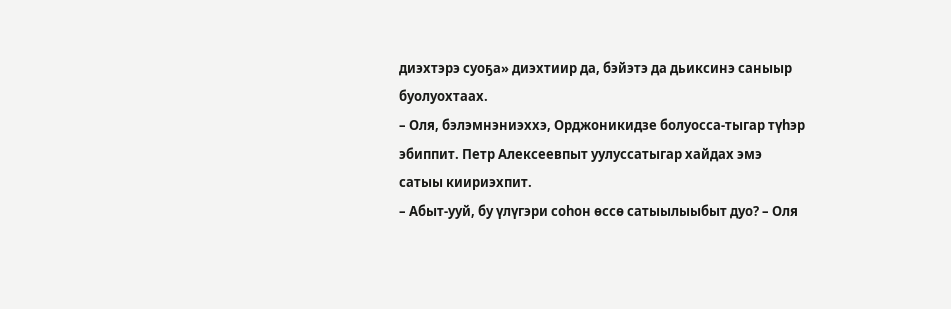диэхтэрэ суоҕа» диэхтиир да, бэйэтэ да дьиксинэ саныыр буолуохтаах.
– Оля, бэлэмнэниэххэ, Орджоникидзе болуосса-тыгар түһэр эбиппит. Петр Алексеевпыт уулуссатыгар хайдах эмэ сатыы киириэхпит.
– Абыт-ууй, бу үлүгэри соһон өссө сатыылыыбыт дуо? – Оля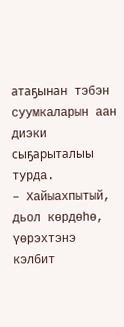атаҕынан тэбэн суумкаларын аан диэки сыҕарыталыы турда.
– Хайыахпытый, дьол көрдөһө, үөрэхтэнэ кэлбит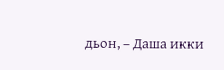дьон, – Даша икки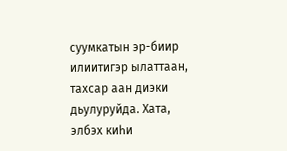суумкатын эр-биир илиитигэр ылаттаан, тахсар аан диэки дьулуруйда. Хата, элбэх киһи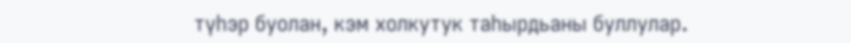түһэр буолан, кэм холкутук таһырдьаны буллулар.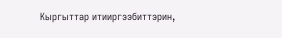Кыргыттар итииргээбиттэрин,